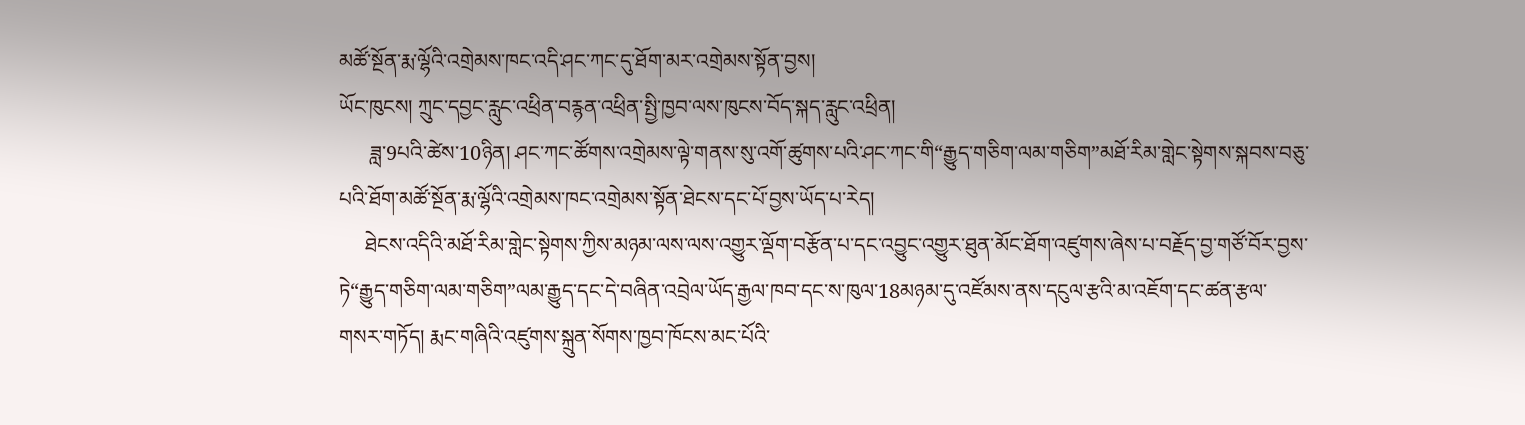མཚོ་སྔོན་རྨ་ལྷོའི་འགྲེམས་ཁང་འདི་ཤང་ཀང་དུ་ཐོག་མར་འགྲེམས་སྟོན་བྱས།
ཡོང་ཁུངས། ཀྲུང་དབྱང་རླུང་འཕྲིན་བརྙན་འཕྲིན་སྤྱི་ཁྱབ་ལས་ཁུངས་བོད་སྐད་རླུང་འཕྲིན།
      ཟླ་9པའི་ཚེས་10ཉིན། ཤང་ཀང་ཚོགས་འགྲེམས་ལྟེ་གནས་སུ་འགོ་ཚུགས་པའི་ཤང་ཀང་གི“རྒྱུད་གཅིག་ལམ་གཅིག”མཐོ་རིམ་གླེང་སྟེགས་སྐབས་བཅུ་པའི་ཐོག་མཚོ་སྔོན་རྨ་ལྷོའི་འགྲེམས་ཁང་འགྲེམས་སྟོན་ཐེངས་དང་པོ་བྱས་ཡོད་པ་རེད།
     ཐེངས་འདིའི་མཐོ་རིམ་གླེང་སྟེགས་ཀྱིས་མཉམ་ལས་ལས་འགྱུར་ལྡོག་བརྩོན་པ་དང་འབྱུང་འགྱུར་ཐུན་མོང་ཐོག་འཛུགས་ཞེས་པ་བརྗོད་བྱ་གཙོ་བོར་བྱས་ཏེ“རྒྱུད་གཅིག་ལམ་གཅིག”ལམ་རྒྱུད་དང་དེ་བཞིན་འབྲེལ་ཡོད་རྒྱལ་ཁབ་དང་ས་ཁུལ་18མཉམ་དུ་འཛོམས་ནས་དངུལ་རྩའི་མ་འཇོག་དང་ཚན་རྩལ་གསར་གཏོད། རྨང་གཞིའི་འཛུགས་སྐྲུན་སོགས་ཁྱབ་ཁོངས་མང་པོའི་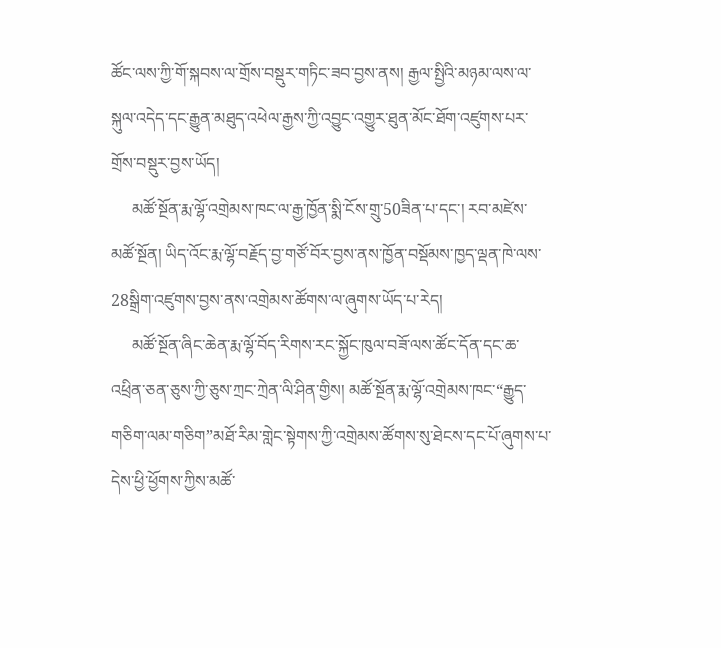ཚོང་ལས་ཀྱི་གོ་སྐབས་ལ་གྲོས་བསྡུར་གཏིང་ཟབ་བྱས་ནས། རྒྱལ་སྤྱིའི་མཉམ་ལས་ལ་སྐུལ་འདེད་དང་རྒྱུན་མཐུད་འཕེལ་རྒྱས་ཀྱི་འབྱུང་འགྱུར་ཐུན་མོང་ཐོག་འཛུགས་པར་གྲོས་བསྡུར་བྱས་ཡོད།
     མཚོ་སྔོན་རྨ་ལྷོ་འགྲེམས་ཁང་ལ་རྒྱ་ཁྱོན་སྨི་ངོས་གྲུ་50ཟིན་པ་དང་། རབ་མཛེས་མཚོ་སྔོན། ཡིད་འོང་རྨ་ལྷོ་བརྗོད་བྱ་གཙོ་བོར་བྱས་ནས་ཁྱོན་བསྡོམས་ཁྱད་ལྡན་ཁེ་ལས་28སྒྲིག་འཛུགས་བྱས་ནས་འགྲེམས་ཚོགས་ལ་ཞུགས་ཡོད་པ་རེད།
     མཚོ་སྔོན་ཞིང་ཆེན་རྨ་ལྷོ་བོད་རིགས་རང་སྐྱོང་ཁུལ་བཟོ་ལས་ཚོང་དོན་དང་ཆ་འཕྲིན་ཅན་ཅུས་ཀྱི་ཅུས་ཀྲང་ཀྲེན་ལི་ཤིན་གྱིས། མཚོ་སྔོན་རྨ་ལྷོ་འགྲེམས་ཁང་“རྒྱུད་གཅིག་ལམ་གཅིག”མཐོ་རིམ་གླེང་སྟེགས་ཀྱི་འགྲེམས་ཚོགས་སུ་ཐེངས་དང་པོ་ཞུགས་པ་དེས་ཕྱི་ཕྱོགས་ཀྱིས་མཚོ་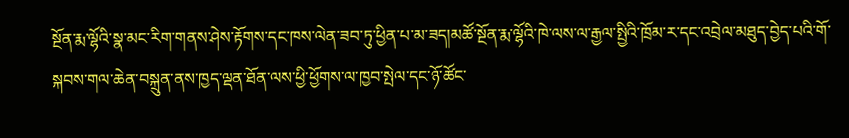སྔོན་རྨ་ལྷོའི་སྣ་མང་རིག་གནས་ཤེས་རྟོགས་དང་ཁས་ལེན་ཟབ་ཏུ་ཕྱིན་པ་མ་ཟད།མཚོ་སྔོན་རྨ་ལྷོའི་ཁེ་ལས་ལ་རྒྱལ་སྤྱིའི་ཁྲོམ་ར་དང་འབྲེལ་མཐུད་བྱེད་པའི་གོ་སྐབས་གལ་ཆེན་བསྐྲུན་ནས་ཁྱད་ལྡན་ཐོན་ལས་ཕྱི་ཕྱོགས་ལ་ཁྱབ་སྤེལ་དང་ཉོ་ཚོང་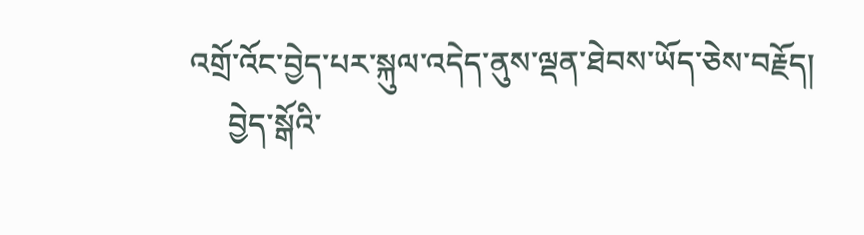འགྲོ་འོང་བྱེད་པར་སྐུལ་འདེད་ནུས་ལྡན་ཐེབས་ཡོད་ཅེས་བརྗོད།
     བྱེད་སྒོའི་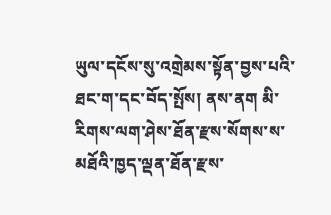ཡུལ་དངོས་སུ་འགྲེམས་སྟོན་བྱས་པའི་ཐང་ག་དང་བོད་སྤོས། ནས་ནག མི་རིགས་ལག་ཤེས་ཐོན་རྫས་སོགས་ས་མཐོའི་ཁྱད་ལྡན་ཐོན་རྫས་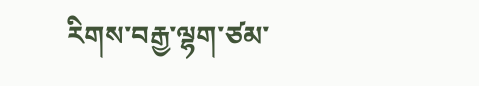རིགས་བརྒྱ་ལྷག་ཙམ་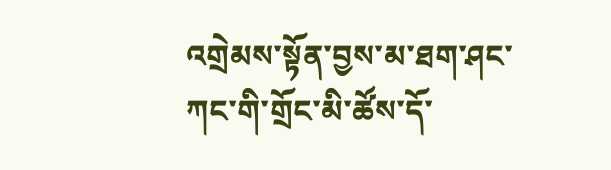འགྲེམས་སྟོན་བྱས་མ་ཐག་ཤང་ཀང་གི་གྲོང་མི་ཚོས་དོ་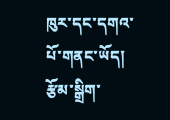ཁུར་དང་དགའ་པོ་གནང་ཡོད།
རྩོམ་སྒྲིག་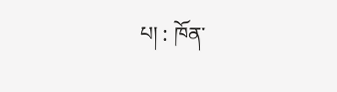པ། : ཁོན་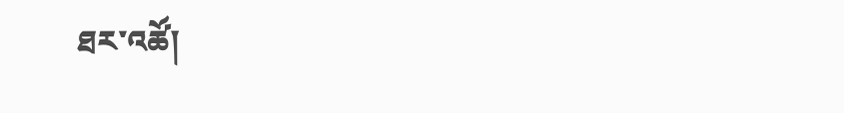ཐར་འཚོ།